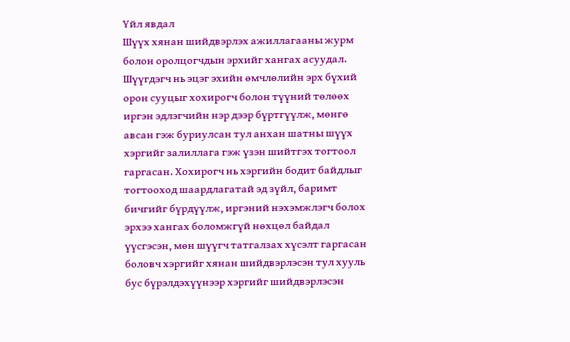Үйл явдал
Шүүх хянан шийдвэрлэх ажиллагааны журм болон оролцогчдын эрхийг хангах асуудал. Шүүгдэгч нь эцэг эхийн өмчлөлийн эрх бүхий орон сууцыг хохирогч болон түүний төлөөх иргэн эдлэгчийн нэр дээр бүртгүүлж, мөнгө авсан гэж буриулсан тул анхан шатны шүүх хэргийг залиллага гэж үзэн шийтгэх тогтоол гаргасан. Хохирогч нь хэргийн бодит байдлыг тогтооход шаардлагатай эд зүйл, баримт бичгийг бүрдүүлж, иргэний нэхэмжлэгч болох эрхээ хангах боломжгүй нөхцөл байдал үүсгэсэн, мөн шүүгч татгалзах хүсэлт гаргасан боловч хэргийг хянан шийдвэрлэсэн тул хууль бус бүрэлдэхүүнээр хэргийг шийдвэрлэсэн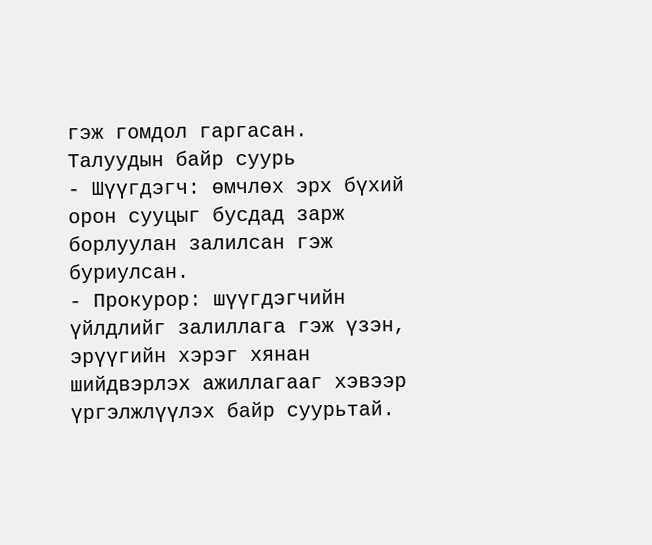гэж гомдол гаргасан.
Талуудын байр суурь
- Шүүгдэгч: өмчлөх эрх бүхий орон сууцыг бусдад зарж борлуулан залилсан гэж буриулсан.
- Прокурор: шүүгдэгчийн үйлдлийг залиллага гэж үзэн, эрүүгийн хэрэг хянан шийдвэрлэх ажиллагааг хэвээр үргэлжлүүлэх байр суурьтай.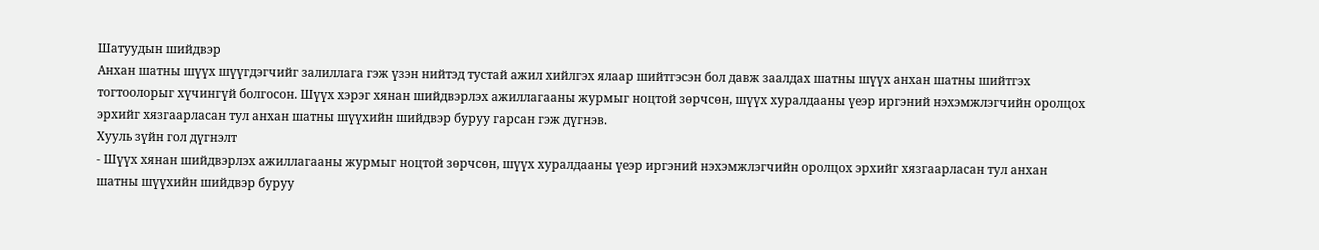Шатуудын шийдвэр
Анхан шатны шүүх шүүгдэгчийг залиллага гэж үзэн нийтэд тустай ажил хийлгэх ялаар шийтгэсэн бол давж заалдах шатны шүүх анхан шатны шийтгэх тогтоолорыг хүчингүй болгосон. Шүүх хэрэг хянан шийдвэрлэх ажиллагааны журмыг ноцтой зөрчсөн, шүүх хуралдааны үеэр иргэний нэхэмжлэгчийн оролцох эрхийг хязгаарласан тул анхан шатны шүүхийн шийдвэр буруу гарсан гэж дүгнэв.
Хууль зүйн гол дүгнэлт
- Шүүх хянан шийдвэрлэх ажиллагааны журмыг ноцтой зөрчсөн, шүүх хуралдааны үеэр иргэний нэхэмжлэгчийн оролцох эрхийг хязгаарласан тул анхан шатны шүүхийн шийдвэр буруу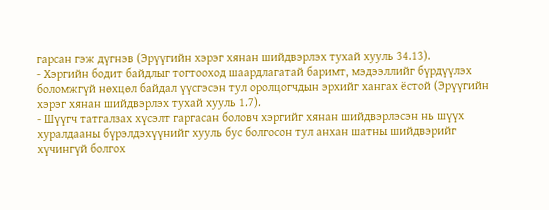гарсан гэж дүгнэв (Эрүүгийн хэрэг хянан шийдвэрлэх тухай хууль 34.13).
- Хэргийн бодит байдлыг тогтооход шаардлагатай баримт, мэдээллийг бүрдүүлэх боломжгүй нөхцөл байдал үүсгэсэн тул оролцогчдын эрхийг хангах ёстой (Эрүүгийн хэрэг хянан шийдвэрлэх тухай хууль 1.7).
- Шүүгч татгалзах хүсэлт гаргасан боловч хэргийг хянан шийдвэрлэсэн нь шүүх хуралдааны бүрэлдэхүүнийг хууль бус болгосон тул анхан шатны шийдвэрийг хүчингүй болгох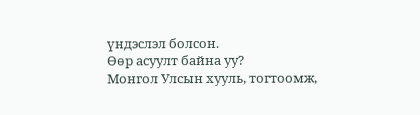үндэслэл болсон.
Өөр асуулт байна уу?
Монгол Улсын хууль, тогтоомж,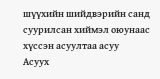шүүхийн шийдвэрийн санд суурилсан хиймэл оюунаас хүссэн асуултаа асуу
Асуух